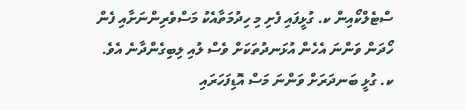ސްޓެލްކޯއިން ކ. ގުޅީފައި ފެށި މި ހިދުމަތާއެކު މަސްވެރިންނަށާއި ފެން ހޯދަން ވަންނަ އެހެން އުޅަނދުތަކަށް ވެސް ލުއި ލިބިގެންދާނެ އެވެ.
ކ. ގުޅީ ބަނދަރަށް ވަންނަ މަސް އޮޑިފަހަރައި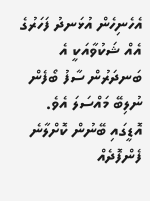އެހެނިހެން އުޅަނދު ފަހަރުގެ އެއް ޝަކުވާއަކީ އެ ބަނދަރުން ސާފު ބޯފެން ނުލިބޭ މައްސަލަ އެވެ. އޮޑީގައި ބޭނުން ކޮށްލާނެ ފެންފޮދެއް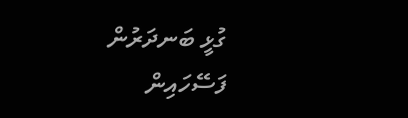ގުޅީ ބަނދަރުން ފަސޭހައިން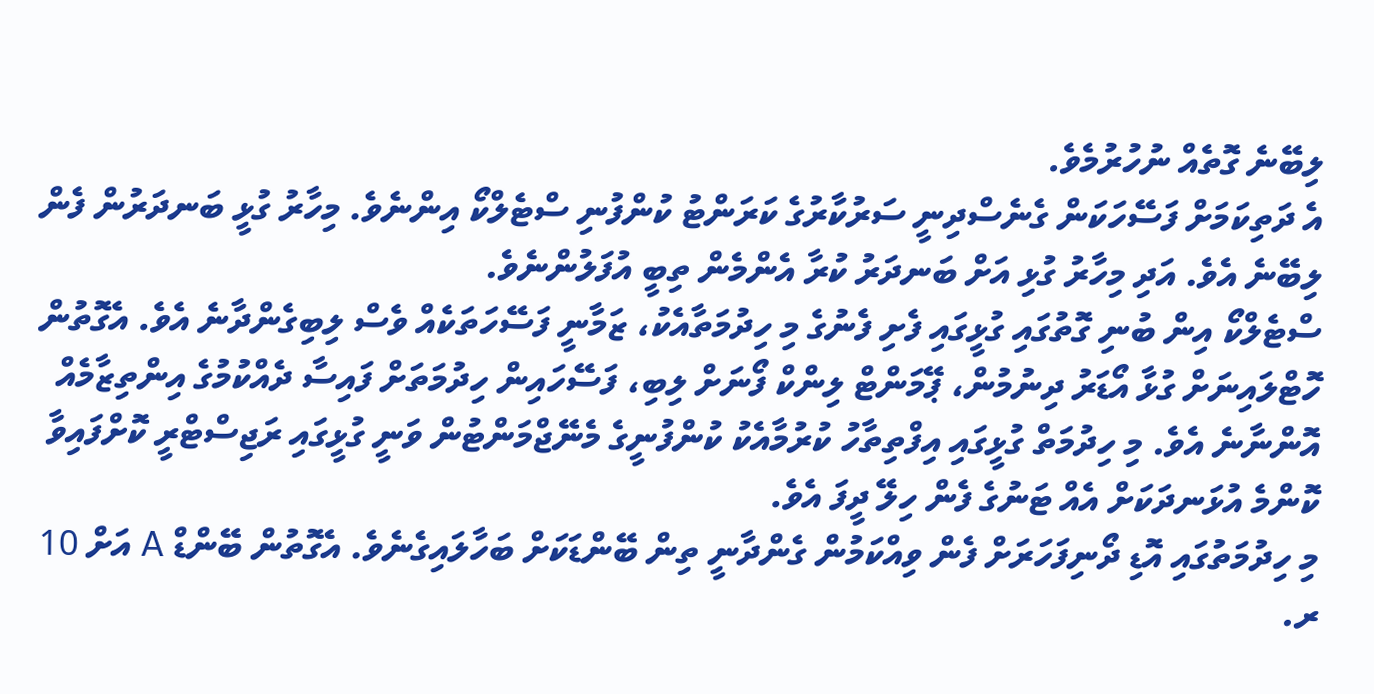ލިބޭނެ ގޮތެއް ނުހުރުމެވެ.
އެ ދަތިކަމަށް ފަސޭހަކަން ގެނެސްދިނީ ސަރުކާރުގެ ކަރަންޓު ކުންފުނި ސްޓެލްކޯ އިންނެވެ. މިހާރު ގުޅީ ބަނދަރުން ފެން ލިބޭނެ އެވެ. އަދި މިހާރު ގުޅި އަށް ބަނދަރު ކުރާ އެންމެން ތިބީ އުފަލުންނެވެ.
ސްޓެލްކޯ އިން ބުނި ގޮތުގައި ގުޅީގައި ފެށި ފެނުގެ މި ހިދުމަތާއެކު، ޒަމާނީ ފަސޭހަތަކެއް ވެސް ލިބިގެންދާނެ އެވެ. އެގޮތުން ހޮޓްލައިނަށް ގުޅާ އޯޑަރު ދިނުމުން، ޕޭމަންޓް ލިންކް ފޯނަށް ލިބި، ފަސޭހައިން ހިދުމަތަށް ފައިސާ ދެއްކުމުގެ އިންތިޒާމެއް އޮންނާނެ އެވެ. މި ހިދުމަތް ގުޅީގައި އިފްތިތާހު ކުރުމާއެކު ކުންފުނީގެ މެނޭޖްމަންޓުން ވަނީ ގުޅީގައި ރަޖިސްޓްރީ ކޮށްފައިވާ ކޮންމެ އުޅަނދަކަށް އެއް ޓަނުގެ ފެން ހިލޭ ދީފަ އެވެ.
މި ހިދުމަތުގައި އޮޑި ދޯނިފަހަރަށް ފެން ވިއްކަމުން ގެންދާނީ ތިން ބޭންޑަކަށް ބަހާލައިގެނެވެ. އެގޮތުން ބޭންޑް A އަށް 10 ރ.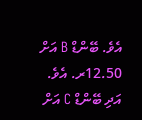އެވެ. ބޭންޑް B އަށް 12.50ރ. އެވެ. އަދި ބޭންޑް C އަށް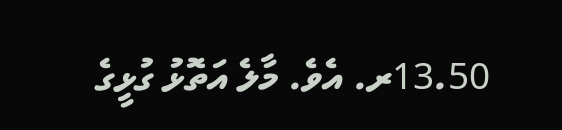13.50ރ. އެވެ. މާލެ އަތޮޅު ގުޅީގެ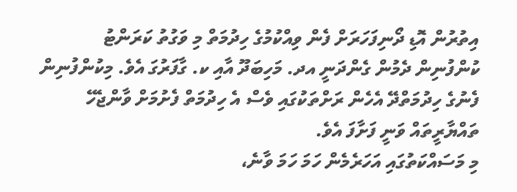އިތުރުން އޮޑި ދޯނިފަހަރަށް ފެން ވިއްކުމުގެ ހިދުމަތް މި ވަގުތު ކަރަންޓު ކުންފުނިން ދެމުން ގެންދަނީ އދ. މަހިބަދޫ އާއި ކ. ގާފަރުގަ އެވެ. މިކުންފުނިން ފެނުގެ ހިދުމަތްދޭ އެހެން ރަށްތަކުގައި ވެސް އެ ހިދުމަތް ފެށުމަށް ވާންޖެހޭ ތައްޔާރީތައް ވަނީ ފަށާފަ އެވެ.
މި މަސައްކަތުގައި އަހަރެމެން ހަމަ ހަމަ ވާނެ،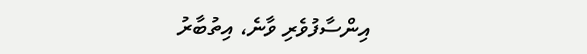އިންސާފުވެރި ވާނެ، އިތުބާރު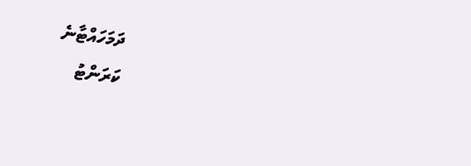ދަމަހައްޓާނެ
ކަރަންޓު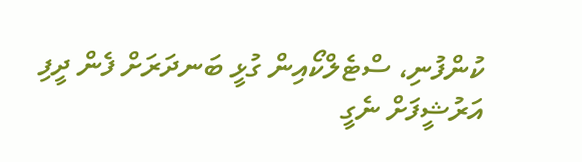ކުންފުނި، ސްޓެލްކޯއިން ގުޅީ ބަނދަރަށް ފެން ދީފި
އަރުޝީފަށް ނެގީ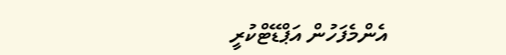އެންމެފަހުން އަޕްޑޭޓްކުރީ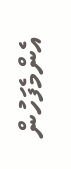އެންމެފަހުން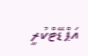އަޕްޑޭޓްކުރީ